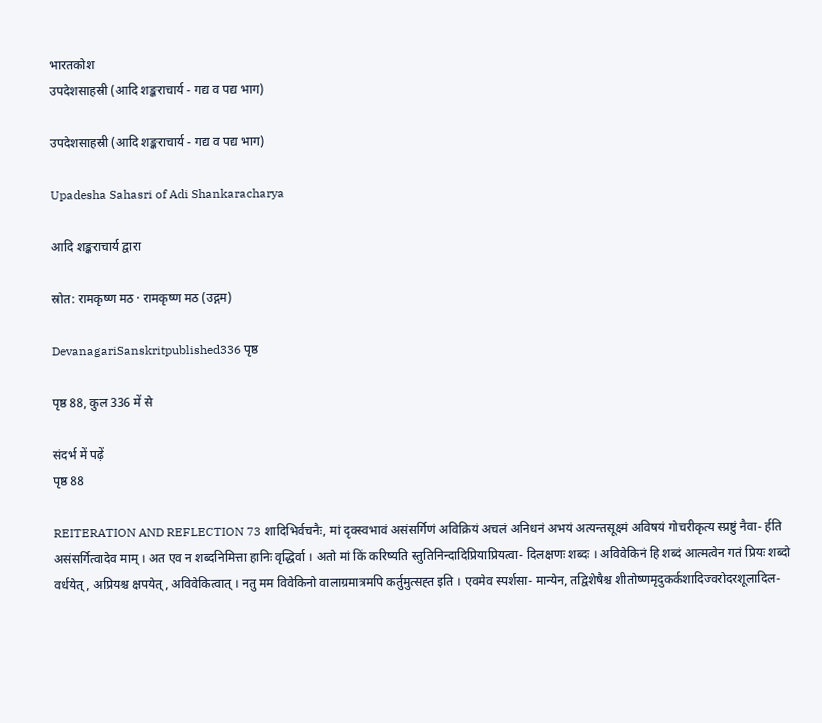भारतकोश
उपदेशसाहस्री (आदि शङ्कराचार्य - गद्य व पद्य भाग)

उपदेशसाहस्री (आदि शङ्कराचार्य - गद्य व पद्य भाग)

Upadesha Sahasri of Adi Shankaracharya

आदि शङ्कराचार्य द्वारा

स्रोत: रामकृष्ण मठ · रामकृष्ण मठ (उद्गम)

DevanagariSanskritpublished336 पृष्ठ

पृष्ठ 88, कुल 336 में से

संदर्भ में पढ़ें
पृष्ठ 88

REITERATION AND REFLECTION 73 शादिभिर्वचनैः, मां दृक्स्वभावं असंसर्गिणं अविक्रियं अचलं अनिधनं अभयं अत्यन्तसूक्ष्मं अविषयं गोचरीकृत्य स्प्रष्टुं नैवा- र्हति असंसर्गित्वादेव माम् । अत एव न शब्दनिमित्ता हानिः वृद्धिर्वा । अतो मां किं करिष्यति स्तुतिनिन्दादिप्रियाप्रियत्वा- दिलक्षणः शब्दः । अविवेकिनं हि शब्दं आत्मत्वेन गतं प्रियः शब्दो वर्धयेत्, अप्रियश्च क्षपयेत्, अविवेकित्वात् । नतु मम विवेकिनो वालाग्रमात्रमपि कर्तुमुत्सह्त इति । एवमेव स्पर्शसा- मान्येन, तद्विशेषैश्च शीतोष्णमृदुकर्कशादिज्वरोदरशूलादिल-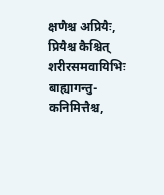क्षणैश्च अप्रियैः, प्रियैश्च कैश्चित् शरीरसमवायिभिः बाह्यागन्तु- कनिमित्तैश्च,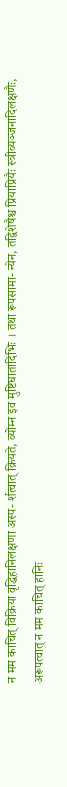न मम काचित् विक्रिया वृद्धिहानिलक्षणा अस्प- र्शत्वात् क्रियते, व्योम्न इव मुष्टिघातादिभिः । तथा रूपसामा- न्येन, तद्विशेषैश्च प्रियाप्रियैः स्त्रीव्यञ्जनादिलक्षणैः, अरूपत्वात् न मम काचित् हानिः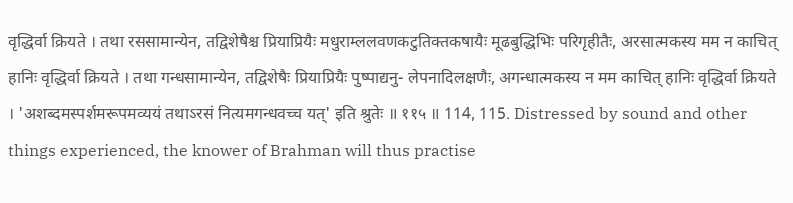वृद्धिर्वा क्रियते । तथा रससामान्येन, तद्विशेषैश्च प्रियाप्रियैः मधुराम्ललवणकटुतिक्तकषायैः मूढबुद्धिभिः परिगृहीतैः, अरसात्मकस्य मम न काचित् हानिः वृद्धिर्वा क्रियते । तथा गन्धसामान्येन, तद्विशेषैः प्रियाप्रियैः पुष्पाद्यनु- लेपनादिलक्षणैः, अगन्धात्मकस्य न मम काचित् हानिः वृद्धिर्वा क्रियते । 'अशब्दमस्पर्शमरूपमव्ययं तथाऽरसं नित्यमगन्धवच्च यत्' इति श्रुतेः ॥ ११५ ॥ 114, 115. Distressed by sound and other things experienced, the knower of Brahman will thus practise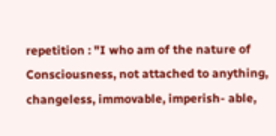repetition : "I who am of the nature of Consciousness, not attached to anything, changeless, immovable, imperish- able,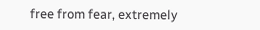free from fear, extremely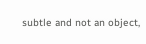subtle and not an object,